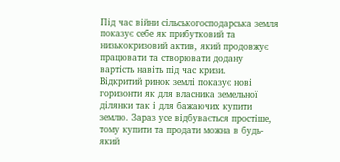Під час війни сільськогосподарська земля показує себе як прибутковий та низькокризовий актив, який продовжує працювати та створювати додану вартість навіть під час кризи.
Відкритий ринок землі показує нові горизонти як для власника земельної ділянки так і для бажаючих купити землю. Зараз усе відбувається простіше, тому купити та продати можна в будь-який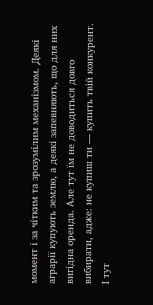момент і за чітким та зрозумілим механізмом. Деякі аграрії купують землю, а деякі запевняють, що для них вигідна оренда. Але тут їм не доводиться довго вибирати, адже: не купиш ти — купить твій конкурент.
І тут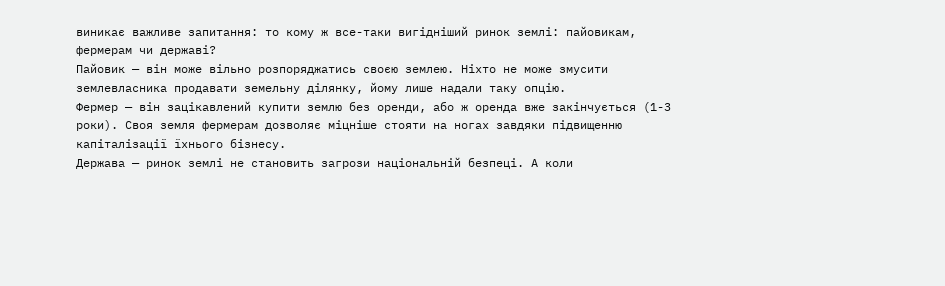виникає важливе запитання: то кому ж все-таки вигідніший ринок землі: пайовикам, фермерам чи державі?
Пайовик — він може вільно розпоряджатись своєю землею. Ніхто не може змусити землевласника продавати земельну ділянку, йому лише надали таку опцію.
Фермер — він зацікавлений купити землю без оренди, або ж оренда вже закінчується (1-3 роки). Своя земля фермерам дозволяє міцніше стояти на ногах завдяки підвищенню капіталізації їхнього бізнесу.
Держава — ринок землі не становить загрози національній безпеці. А коли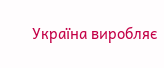Україна виробляє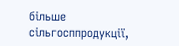більше сільгосппродукції,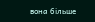вона більше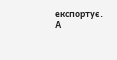експортує. А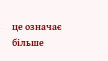це означає більше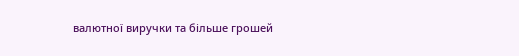валютної виручки та більше грошей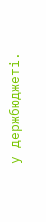у держбюджеті.